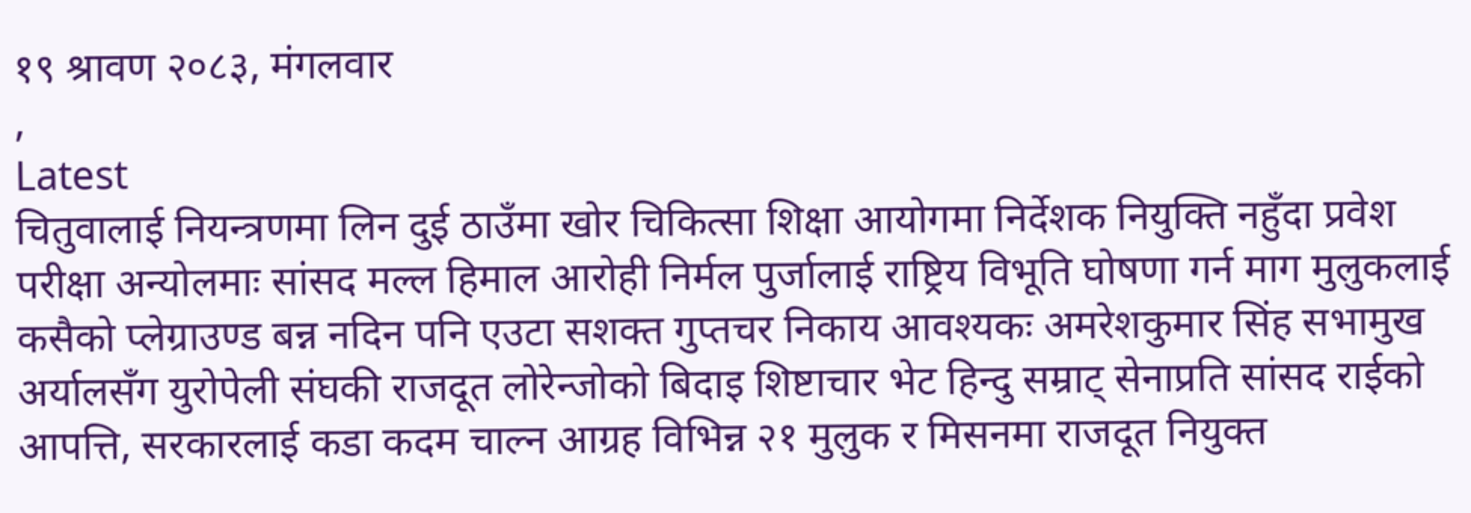१९ श्रावण २०८३, मंगलवार
,
Latest
चितुवालाई नियन्त्रणमा लिन दुई ठाउँमा खोर चिकित्सा शिक्षा आयोगमा निर्देशक नियुक्ति नहुँदा प्रवेश परीक्षा अन्योलमाः सांसद मल्ल हिमाल आरोही निर्मल पुर्जालाई राष्ट्रिय विभूति घोषणा गर्न माग मुलुकलाई कसैको प्लेग्राउण्ड बन्न नदिन पनि एउटा सशक्त गुप्तचर निकाय आवश्यकः अमरेशकुमार सिंह सभामुख अर्यालसँग युरोपेली संघकी राजदूत लोरेन्जोको बिदाइ शिष्टाचार भेट हिन्दु सम्राट् सेनाप्रति सांसद राईको आपत्ति, सरकारलाई कडा कदम चाल्न आग्रह विभिन्न २१ मुलुक र मिसनमा राजदूत नियुक्त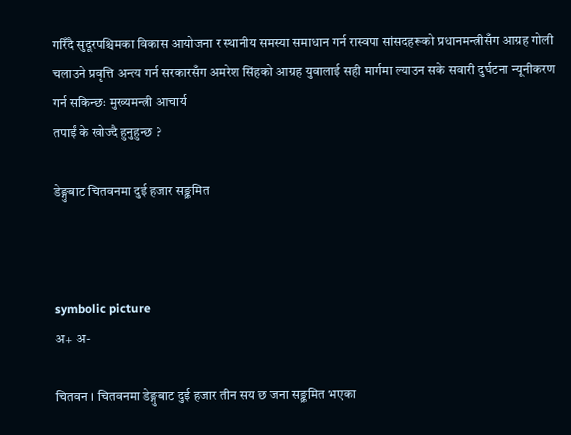गरिँदै सुदूरपश्चिमका विकास आयोजना र स्थानीय समस्या समाधान गर्न रास्वपा सांसदहरूको प्रधानमन्त्रीसँग आग्रह गोली चलाउने प्रवृत्ति अन्त्य गर्न सरकारसँग अमरेश सिंहको आग्रह युवालाई सही मार्गमा ल्याउन सके सवारी दुर्घटना न्यूनीकरण गर्न सकिन्छः मुख्यमन्त्री आचार्य
तपाईं के खोज्दै हुनुहुन्छ ?

डेङ्गुबाट चितवनमा दुई हजार सङ्क्रमित



symbolic picture
अ+ अ-

चितवन । चितवनमा डेङ्गुबाट दुई हजार तीन सय छ जना सङ्क्रमित भएका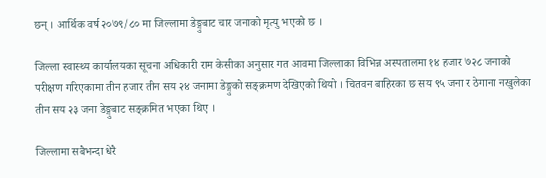छन् । आर्थिक वर्ष २०७९/८० मा जिल्लामा डेङ्गुबाट चार जनाको मृत्यु भएको छ ।

जिल्ला स्वास्थ्य कार्यालयका सूचना अधिकारी राम केसीका अनुसार गत आवमा जिल्लाका विभिन्न अस्पतालमा १४ हजार ७२८ जनाको परीक्षण गरिएकामा तीन हजार तीन सय २४ जनामा डेङ्गुको सङ्क्रमण देखिएको थियो । चितवन बाहिरका छ सय ९५ जना र ठेगाना नखुलेका तीन सय २३ जना डेङ्गुबाट सङ्क्रमित भएका थिए ।

जिल्लामा सबैभन्दा धेरै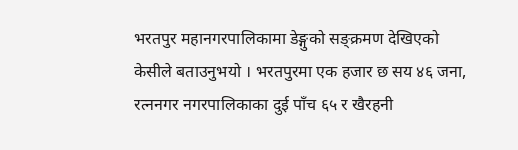भरतपुर महानगरपालिकामा डेङ्गुको सङ्क्रमण देखिएको केसीले बताउनुभयो । भरतपुरमा एक हजार छ सय ४६ जना, रत्ननगर नगरपालिकाका दुई पाँच ६५ र खैरहनी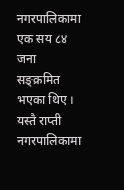नगरपालिकामा एक सय ८४ जना सङ्क्रमित भएका थिए । यस्तै राप्ती नगरपालिकामा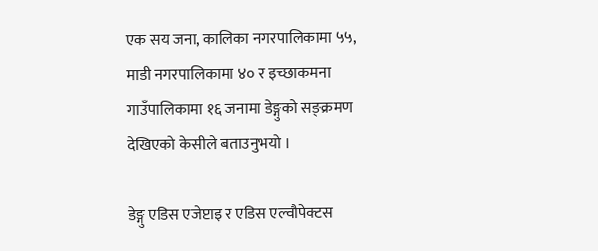एक सय जना, कालिका नगरपालिकामा ५५, माडी नगरपालिकामा ४० र इच्छाकमना गाउँपालिकामा १६ जनामा डेङ्गुको सङ्क्रमण देखिएको केसीले बताउनुभयो ।

डेङ्गु एडिस एजेप्टाइ र एडिस एल्वौपेक्टस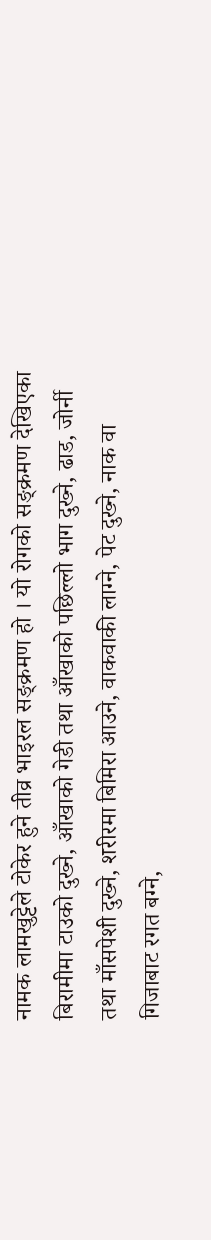नामक लामखुट्टेले टोकेर हुने तीव्र भाइरल सङ्क्रमण हो । यो रोगको सङ्क्रमण देखिएका बिरामीमा टाउको दुख्ने, आँखाको गेडी तथा आँखाको पछिल्लो भाग दुख्ने, ढाड, जोर्नी तथा माँसपेशी दुख्ने, शरीरमा बिमिरा आउने, वाकवाकी लाग्ने, पेट दुख्ने, नाक वा गिजाबाट रगत बग्ने,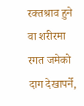रक्तश्राव हुने वा शरीरमा रगत जमेको दाग देखापर्ने,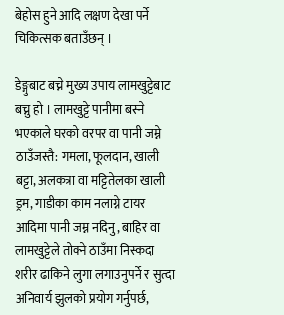बेहोस हुने आदि लक्षण देखा पर्ने चिकित्सक बताउँछन् ।

डेङ्गुबाट बच्ने मुख्य उपाय लामखुट्टेबाट बच्नु हो । लामखुट्टे पानीमा बस्ने भएकाले घरको वरपर वा पानी जम्ने ठाउँजस्तै: गमला, फूलदान, खाली बट्टा, अलकत्रा वा मट्टितेलका खाली ड्रम, गाडीका काम नलाग्ने टायर आदिमा पानी जम्न नदिनु, बाहिर वा लामखुट्टेले तोक्ने ठाउँमा निस्कदा शरीर ढाकिने लुगा लगाउनुपर्ने र सुत्दा अनिवार्य झुलको प्रयोग गर्नुपर्छ,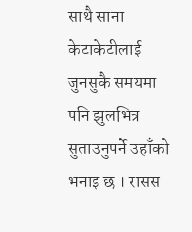साथै साना केटाकेटीलाई जुनसुकै समयमा पनि झुलभित्र सुताउनुपर्ने उहाँको भनाइ छ । रासस